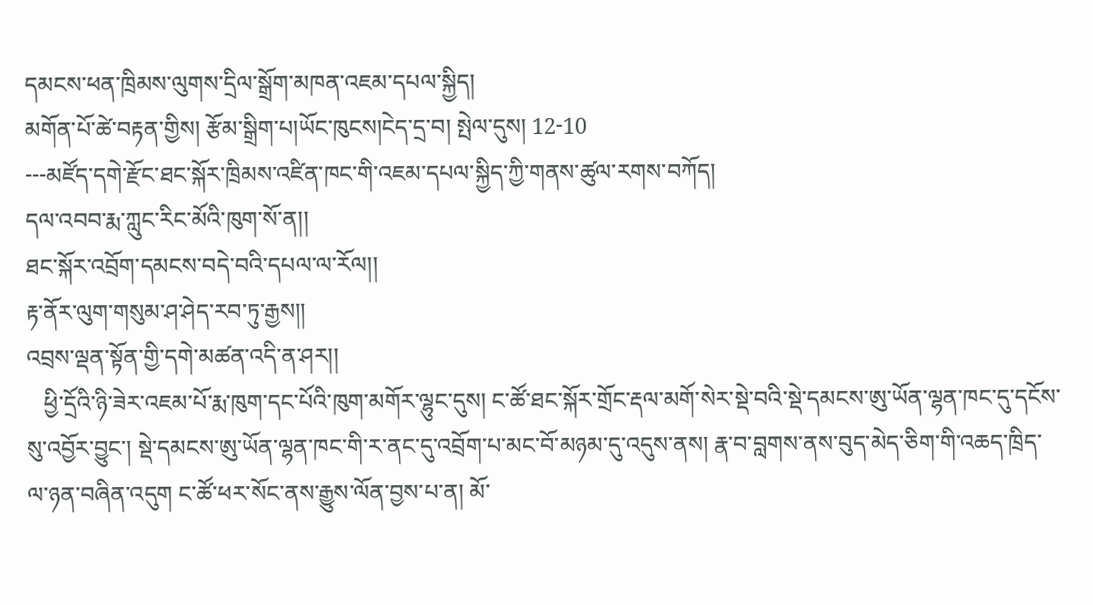དམངས་ཕན་ཁྲིམས་ལུགས་དྲིལ་སྒྲོག་མཁན་འཇམ་དཔལ་སྐྱིད།
མགོན་པོ་ཚེ་བརྟན་གྱིས། རྩོམ་སྒྲིག་པ།ཡོང་ཁུངས།ངེད་དྲ་བ། སྤེལ་དུས། 12-10
---མཛོད་དགེ་རྫོང་ཐང་སྐོར་ཁྲིམས་འཛིན་ཁང་གི་འཇམ་དཔལ་སྐྱིད་ཀྱི་གནས་ཚུལ་རགས་བཀོད།
དལ་འབབ་རྨ་ཀླུང་རིང་མོའི་ཁུག་སོ་ན།།
ཐང་སྐོར་འབྲོག་དམངས་བདེ་བའི་དཔལ་ལ་རོལ།།
རྟ་ནོར་ལུག་གསུམ་ཤ་ཤེད་རབ་ཏུ་རྒྱས།།
འབྲས་ལྡན་སྟོན་གྱི་དགེ་མཚན་འདི་ན་ཤར།།
   ཕྱི་དྲོའི་ཉི་ཟེར་འཇམ་པོ་རྨ་ཁུག་དང་པོའི་ཁུག་མགོར་ལྷུང་དུས། ང་ཚོ་ཐང་སྐོར་གྲོང་རྡལ་མགོ་སེར་སྡེ་བའི་སྡེ་དམངས་ཨུ་ཡོན་ལྷན་ཁང་དུ་དངོས་སུ་འབྱོར་བྱུང་། སྡེ་དམངས་ཨུ་ཡོན་ལྷན་ཁང་གི་ར་ནང་དུ་འབྲོག་པ་མང་བོ་མཉམ་དུ་འདུས་ནས། རྣ་བ་བླགས་ནས་བུད་མེད་ཅིག་གི་འཆད་ཁྲིད་ལ་ཉན་བཞིན་འདུག ང་ཚོ་ཕར་སོང་ནས་རྒྱུས་ལོན་བྱས་པ་ན། མོ་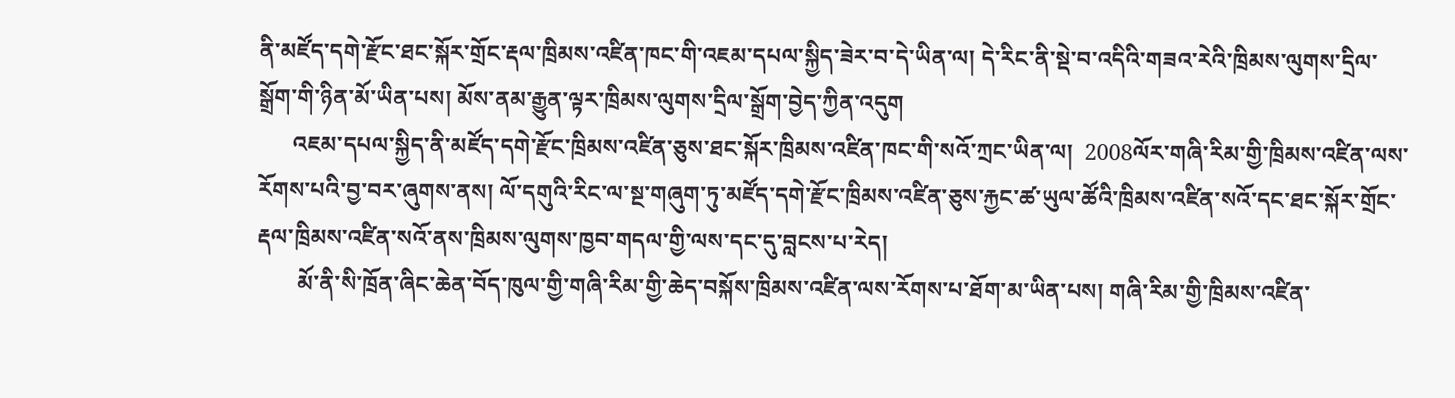ནི་མཛོད་དགེ་རྫོང་ཐང་སྐོར་གྲོང་རྡལ་ཁྲིམས་འཛིན་ཁང་གི་འཇམ་དཔལ་སྐྱིད་ཟེར་བ་དེ་ཡིན་ལ། དེ་རིང་ནི་སྡེ་བ་འདིའི་གཟའ་རེའི་ཁྲིམས་ལུགས་དྲིལ་སྒྲོག་གི་ཉིན་མོ་ཡིན་པས། མོས་ནམ་རྒྱུན་ལྟར་ཁྲིམས་ལུགས་དྲིལ་སྒྲོག་བྱེད་ཀྱིན་འདུག
      འཇམ་དཔལ་སྐྱིད་ནི་མཛོད་དགེ་རྫོང་ཁྲིམས་འཛིན་ཅུས་ཐང་སྐོར་ཁྲིམས་འཛིན་ཁང་གི་སའོ་ཀྲང་ཡིན་ལ།  2008ལོར་གཞི་རིམ་གྱི་ཁྲིམས་འཛིན་ལས་རོགས་པའི་བྱ་བར་ཞུགས་ནས། ལོ་དགུའི་རིང་ལ་སྔ་གཞུག་ཏུ་མཛོད་དགེ་རྫོང་ཁྲིམས་འཛིན་ཅུས་རྐྱང་ཚ་ཡུལ་ཚོའི་ཁྲིམས་འཛིན་སའོ་དང་ཐང་སྐོར་གྲོང་རྡལ་ཁྲིམས་འཛིན་སའོ་ནས་ཁྲིམས་ལུགས་ཁྱབ་གདལ་གྱི་ལས་དང་དུ་བླངས་པ་རེད།
       མོ་ནི་སི་ཁྲོན་ཞིང་ཆེན་བོད་ཁུལ་གྱི་གཞི་རིམ་གྱི་ཆེད་བསྐོས་ཁྲིམས་འཛིན་ལས་རོགས་པ་ཐོག་མ་ཡིན་པས། གཞི་རིམ་གྱི་ཁྲིམས་འཛིན་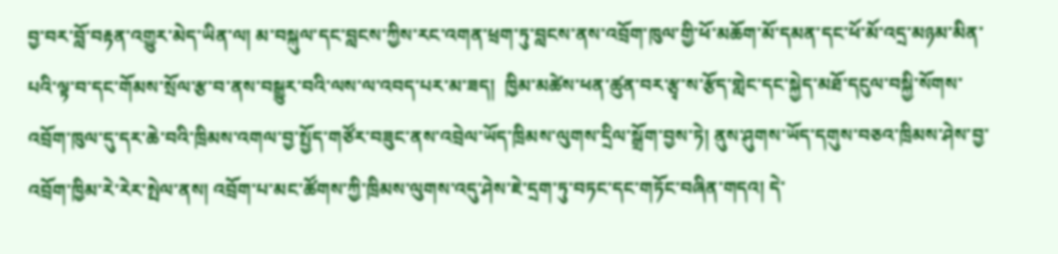བྱ་བར་བློ་བརྟན་འགྱུར་མེད་ཡིན་ལ། མ་བསྐུལ་དང་བླངས་ཀྱིས་རང་འགན་ཕྲག་ཏུ་བླངས་ནས་འབྲོག་ཁུལ་གྱི་ཕོ་མཆོག་མོ་དམན་དང་ཕོ་མོ་འདྲ་མཉམ་མིན་པའི་ལྟ་བ་དང་གོམས་སྲོལ་རྩ་བ་ནས་བསྒྱུར་བའི་ལས་ལ་འབད་པར་མ་ཟད།  ཁྱིམ་མཚེས་ཕན་ཚུན་བར་རྩྭ་ས་རྩོད་གླེང་དང་སྐྱེད་མཐོ་དངུལ་བསྐྱི་སོགས་འབྲོག་ཁུལ་དུ་དར་ཆེ་བའི་ཁྲིམས་འགལ་བྱ་སྤྱོད་གཙོར་བཟུང་ནས་འབྲེལ་ཡོད་ཁྲིམས་ལུགས་དྲིལ་སྒྲོག་བྱས་ཏེ། ནུས་ཤུགས་ཡོད་དགུས་བཅའ་ཁྲིམས་ཤེས་བྱ་འབྲོག་ཁྱིམ་རེ་རེར་སྤེལ་ནས། འབྲོག་པ་མང་ཚོགས་ཀྱི་ཁྲིམས་ལུགས་འདུ་ཤེས་ཇེ་དྲག་ཏུ་བཏང་དང་གཏོང་བཞིན་གདའ། དེ་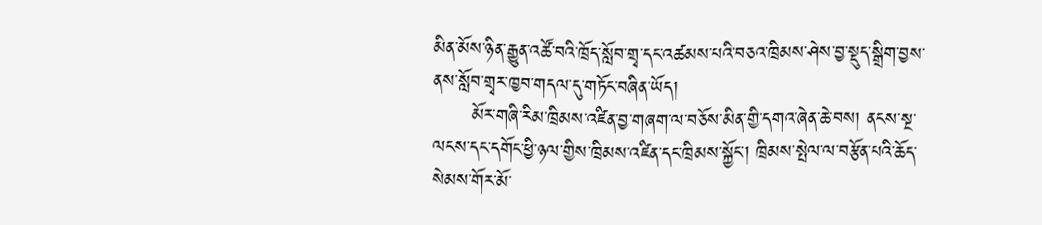མིན་མོས་ཉིན་རྒྱུན་འཚོ་བའི་ཁྲོད་སློབ་གྲྭ་དང་འཚམས་པའི་བཅའ་ཁྲིམས་ཤེས་བྱ་སྡུད་སྒྲིག་བྱས་ནས་སློབ་གྲྭར་ཁྱབ་གདལ་དུ་གཏོང་བཞིན་ཡོད།
      མོར་གཞི་རིམ་ཁྲིམས་འཛིན་བྱ་གཞག་ལ་བཅོས་མིན་གྱི་དགའ་ཞེན་ཆེ་བས། ནངས་སྔ་ལངས་དང་དགོང་ཕྱི་ཉལ་གྱིས་ཁྲིམས་འཛིན་དང་ཁྲིམས་སྐྱོང་། ཁྲིམས་སྤེལ་ལ་བརྩོན་པའི་ཆོད་སེམས་གོར་མོ་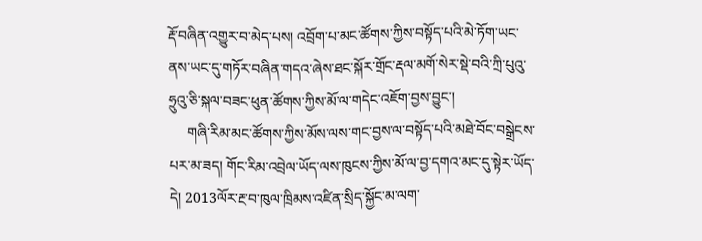རྡོ་བཞིན་འགྱུར་བ་མེད་པས། འབྲོག་པ་མང་ཚོགས་ཀྱིས་བསྟོད་པའི་མེ་ཏོག་ཡང་ནས་ཡང་དུ་གཏོར་བཞིན་གདའ་ཞེས་ཐང་སྐོར་གྲོང་རྡལ་མགོ་སེར་སྡེ་བའི་ཀྲི་པུའུ་ཧྲུའུ་ཅི་སྐལ་བཟང་ཕུན་ཚོགས་ཀྱིས་མོ་ལ་གདེང་འཇོག་བྱས་བྱུང་།
     གཞི་རིམ་མང་ཚོགས་ཀྱིས་མོས་ལས་གང་བྱས་ལ་བསྟོད་པའི་མཐེ་བོང་བསྒྲེངས་པར་མ་ཟད། གོང་རིམ་འབྲེལ་ཡོད་ལས་ཁུངས་ཀྱིས་མོ་ལ་བྱ་དགའ་མང་དུ་སྟེར་ཡོད་དེ། 2013ལོར་རྔ་བ་ཁུལ་ཁྲིམས་འཛིན་སྲིད་སྐྱོང་མ་ལག་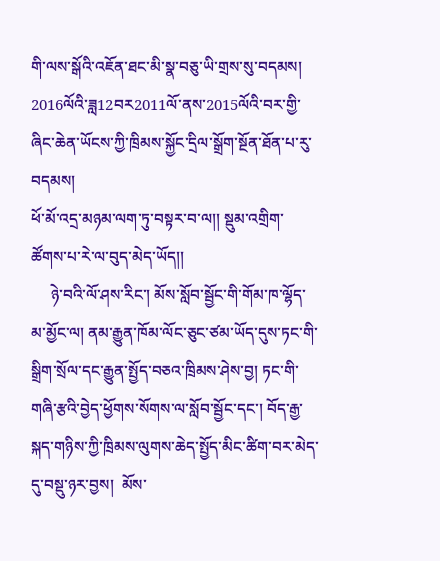གི་ལས་སྒོའི་འཇོན་ཐང་མི་སྣ་བཅུ་ཡི་གྲས་སུ་བདམས།  2016ལོའི་ཟླ12བར2011ལོ་ནས་2015ལོའི་བར་གྱི་ཞིང་ཆེན་ཡོངས་ཀྱི་ཁྲིམས་སྐྱོང་དྲིལ་སྒྲོག་སྔོན་ཐོན་པ་རུ་བདམས།
ཕོ་མོ་འདྲ་མཉམ་ལག་ཏུ་བསྟར་བ་ལ།། སྡུམ་འགྲིག་ཚོགས་པ་རེ་ལ་བུད་མེད་ཡོད།།
     ཉེ་བའི་ལོ་ཤས་རིང་། མོས་སློབ་སྦྱོང་གི་གོམ་ཁ་ལྷོད་མ་མྱོང་ལ། ནམ་རྒྱུན་ཁོམ་ལོང་ཅུང་ཙམ་ཡོད་དུས་ཏང་གི་སྒྲིག་སྲོལ་དང་རྒྱུན་སྤྱོད་བཅའ་ཁྲིམས་ཤེས་བྱ། ཏང་གི་གཞི་རྩའི་བྱེད་ཕྱོགས་སོགས་ལ་སློབ་སྦྱོང་དང་། བོད་རྒྱ་སྐད་གཉིས་ཀྱི་ཁྲིམས་ལུགས་ཆེད་སྤྱོད་མིང་ཚིག་བར་མེད་དུ་བསྡུ་ཉར་བྱས།  མོས་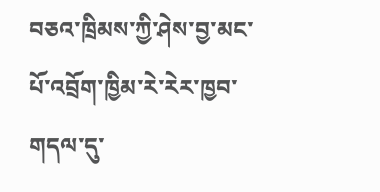བཅའ་ཁྲིམས་ཀྱི་ཤེས་བྱ་མང་པོ་འབྲོག་ཁྱིམ་རེ་རེར་ཁྱབ་གདལ་དུ་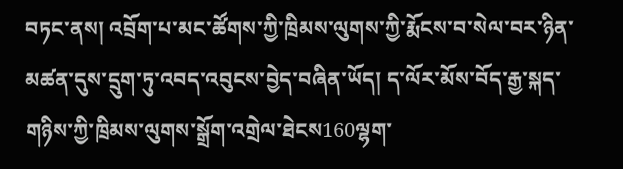བཏང་ནས། འབྲོག་པ་མང་ཚོགས་ཀྱི་ཁྲིམས་ལུགས་ཀྱི་རྨོངས་བ་སེལ་བར་ཉིན་མཚན་དུས་དྲུག་ཏུ་འབད་འབུངས་བྱེད་བཞིན་ཡོད། ད་ལོར་མོས་བོད་རྒྱ་སྐད་གཉིས་ཀྱི་ཁྲིམས་ལུགས་སྒྲོག་འགྲེལ་ཐེངས160ལྷག་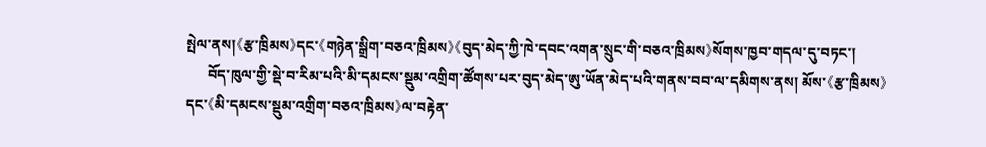སྤེལ་ནས།《རྩ་ཁྲིམས》དང་《གཉེན་སྒྲིག་བཅའ་ཁྲིམས》《བུད་མེད་ཀྱི་ཁེ་དབང་འགན་སྲུང་གི་བཅའ་ཁྲིམས》སོགས་ཁྱབ་གདལ་དུ་བཏང་།
      བོད་ཁུལ་གྱི་སྡེ་བ་རིམ་པའི་མི་དམངས་སྡུམ་འགྲིག་ཚོགས་པར་བུད་མེད་ཨུ་ཡོན་མེད་པའི་གནས་བབ་ལ་དམིགས་ནས། མོས་《རྩ་ཁྲིམས》དང་《མི་དམངས་སྡུམ་འགྲིག་བཅའ་ཁྲིམས》ལ་བརྟེན་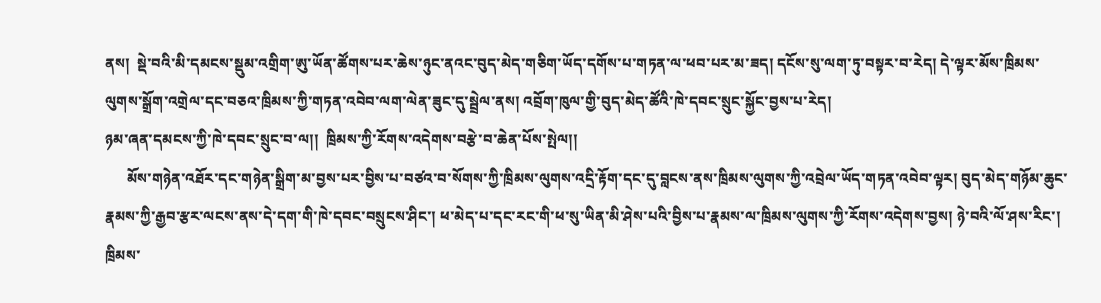ནས།  སྡེ་བའི་མི་དམངས་སྡུམ་འགྲིག་ཨུ་ཡོན་ཚོགས་པར་ཆེས་ཉུང་ནའང་བུད་མེད་གཅིག་ཡོད་དགོས་པ་གཏན་ལ་ཕབ་པར་མ་ཟད། དངོས་སུ་ལག་ཏུ་བསྟར་བ་རེད། དེ་ལྟར་མོས་ཁྲིམས་ལུགས་སྒྲོག་འགྲེལ་དང་བཅའ་ཁྲིམས་ཀྱི་གཏན་འབེབ་ལག་ལེན་ཟུང་དུ་སྦྲེལ་ནས། འབྲོག་ཁུལ་གྱི་བུད་མེད་ཚོའི་ཁེ་དབང་སྲུང་སྐྱོང་བྱས་པ་རེད།
ཉམ་ཞན་དམངས་ཀྱི་ཁེ་དབང་སྲུང་བ་ལ།།  ཁྲིམས་ཀྱི་རོགས་འདེགས་བརྩེ་བ་ཆེན་པོས་སྤེལ།།
      མོས་གཉེན་འཐོར་དང་གཉེན་སྒྲིག་མ་བྱས་པར་བྱིས་པ་བཙའ་བ་སོགས་ཀྱི་ཁྲིམས་ལུགས་འདྲི་རྟོག་དང་དུ་བླངས་ནས་ཁྲིམས་ལུགས་ཀྱི་འབྲེལ་ཡོད་གཏན་འབེབ་ལྟར། བུད་མེད་གཉོམ་ཆུང་རྣམས་ཀྱི་རྒྱབ་རྩར་ལངས་ནས་དེ་དག་གི་ཁེ་དབང་བསྲུངས་ཤིང་། ཕ་མེད་པ་དང་རང་གི་ཕ་སུ་ཡིན་མི་ཤེས་པའི་བྱིས་པ་རྣམས་ལ་ཁྲིམས་ལུགས་ཀྱི་རོགས་འདེགས་བྱས། ཉེ་བའི་ལོ་ཤས་རིང་། ཁྲིམས་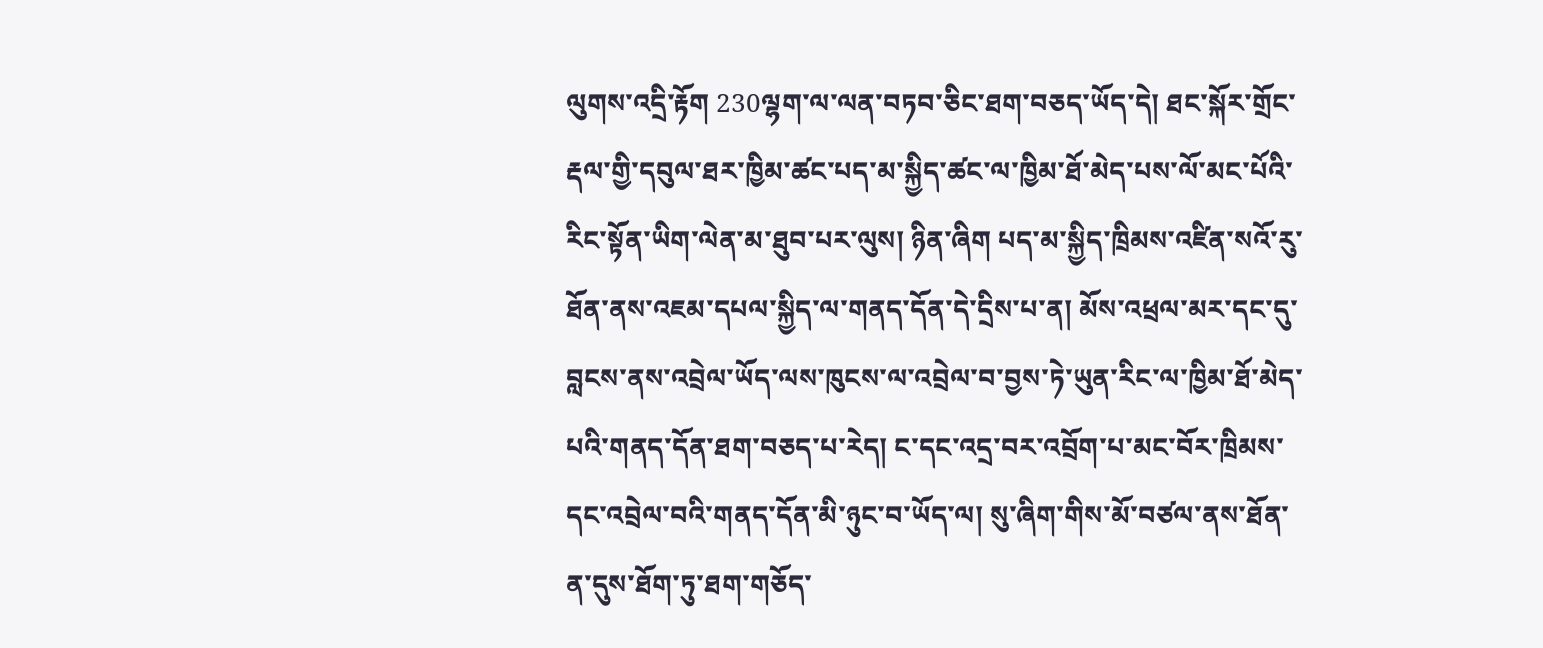ལུགས་འདྲི་རྟོག 230ལྷག་ལ་ལན་བཏབ་ཅིང་ཐག་བཅད་ཡོད་དེ། ཐང་སྐོར་གྲོང་རྡལ་གྱི་དབུལ་ཐར་ཁྱིམ་ཚང་པད་མ་སྐྱིད་ཚང་ལ་ཁྱིམ་ཐོ་མེད་པས་ལོ་མང་པོའི་རིང་སྟོན་ཡིག་ལེན་མ་ཐུབ་པར་ལུས། ཉིན་ཞིག པད་མ་སྐྱིད་ཁྲིམས་འཛིན་སའོ་རུ་ཐོན་ནས་འཇམ་དཔལ་སྐྱིད་ལ་གནད་དོན་དེ་དྲིས་པ་ན། མོས་འཕྲལ་མར་དང་དུ་བླངས་ནས་འབྲེལ་ཡོད་ལས་ཁུངས་ལ་འབྲེལ་བ་བྱས་ཏེ་ཡུན་རིང་ལ་ཁྱིམ་ཐོ་མེད་པའི་གནད་དོན་ཐག་བཅད་པ་རེད། ང་དང་འདྲ་བར་འབྲོག་པ་མང་བོར་ཁྲིམས་དང་འབྲེལ་བའི་གནད་དོན་མི་ཉུང་བ་ཡོད་ལ། སུ་ཞིག་གིས་མོ་བཙལ་ནས་ཐོན་ན་དུས་ཐོག་ཏུ་ཐག་གཅོད་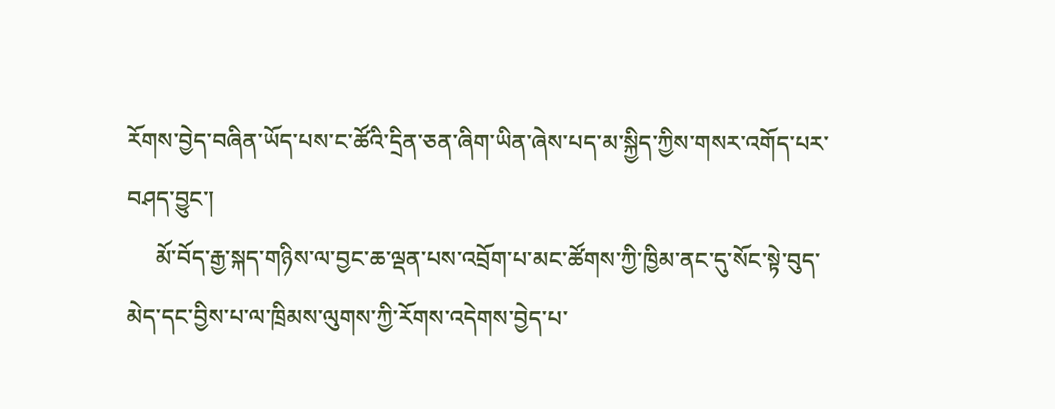རོགས་བྱེད་བཞིན་ཡོད་པས་ང་ཚོའི་དྲིན་ཅན་ཞིག་ཡིན་ཞེས་པད་མ་སྐྱིད་ཀྱིས་གསར་འགོད་པར་བཤད་བྱུང་།
     མོ་བོད་རྒྱ་སྐད་གཉིས་ལ་བྱང་ཆ་ལྡན་པས་འབྲོག་པ་མང་ཚོགས་ཀྱི་ཁྱིམ་ནང་དུ་སོང་སྟེ་བུད་མེད་དང་བྱིས་པ་ལ་ཁྲིམས་ལུགས་ཀྱི་རོགས་འདེགས་བྱེད་པ་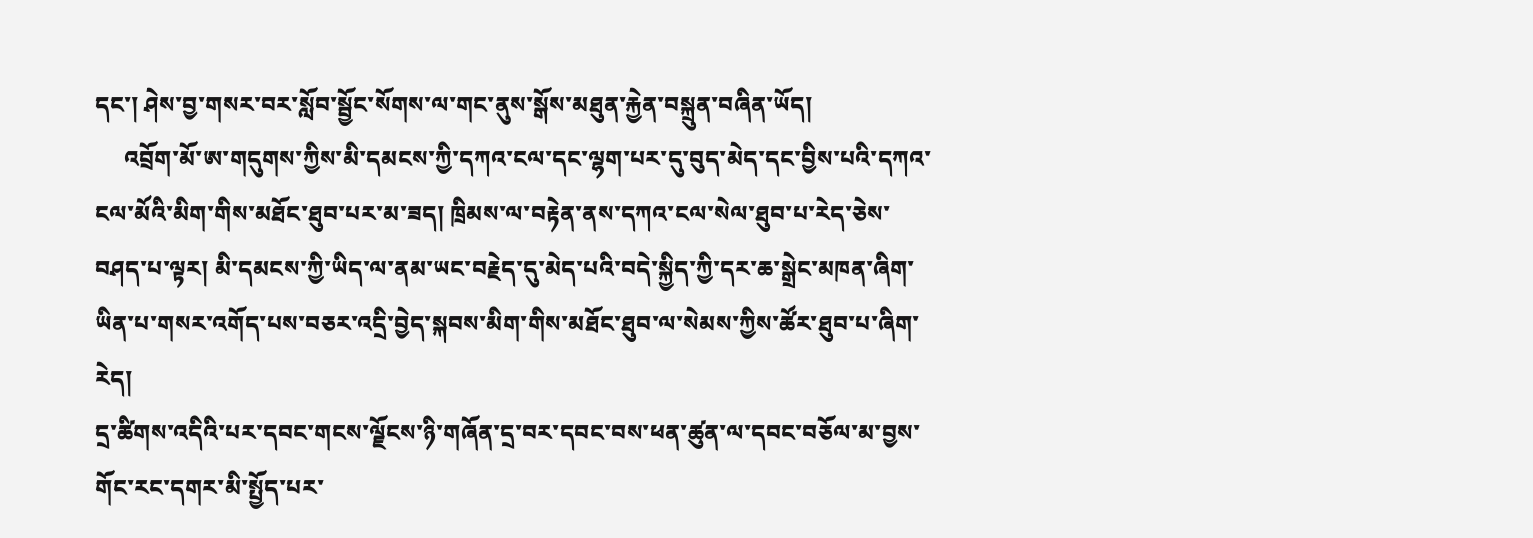དང་། ཤེས་བྱ་གསར་བར་སློབ་སྦྱོང་སོགས་ལ་གང་ནུས་སྒོས་མཐུན་རྐྱེན་བསྐྲུན་བཞིན་ཡོད།
     འབྲོག་མོ་ཨ་གདུགས་ཀྱིས་མི་དམངས་ཀྱི་དཀའ་ངལ་དང་ལྷག་པར་དུ་བུད་མེད་དང་བྱིས་པའི་དཀའ་ངལ་མོའི་མིག་གིས་མཐོང་ཐུབ་པར་མ་ཟད། ཁྲིམས་ལ་བརྟེན་ནས་དཀའ་ངལ་སེལ་ཐུབ་པ་རེད་ཅེས་བཤད་པ་ལྟར། མི་དམངས་ཀྱི་ཡིད་ལ་ནམ་ཡང་བརྗེད་དུ་མེད་པའི་བདེ་སྐྱིད་ཀྱི་དར་ཆ་སྒྲེང་མཁན་ཞིག་ཡིན་པ་གསར་འགོད་པས་བཅར་འདྲི་བྱེད་སྐབས་མིག་གིས་མཐོང་ཐུབ་ལ་སེམས་ཀྱིས་ཚོར་ཐུབ་པ་ཞིག་རེད།
དྲ་ཚིགས་འདིའི་པར་དབང་གངས་ལྗོངས་ཉི་གཞོན་དྲ་བར་དབང་བས་ཕན་ཚུན་ལ་དབང་བཅོལ་མ་བྱས་གོང་རང་དགར་མི་སྤྱོད་པར་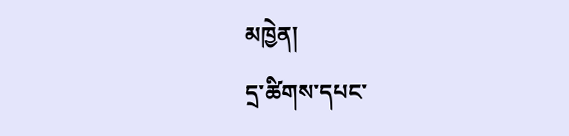མཁྱེན།
དྲ་ཚིགས་དཔང་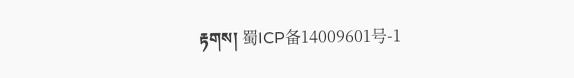རྟགས། 蜀ICP备14009601号-1